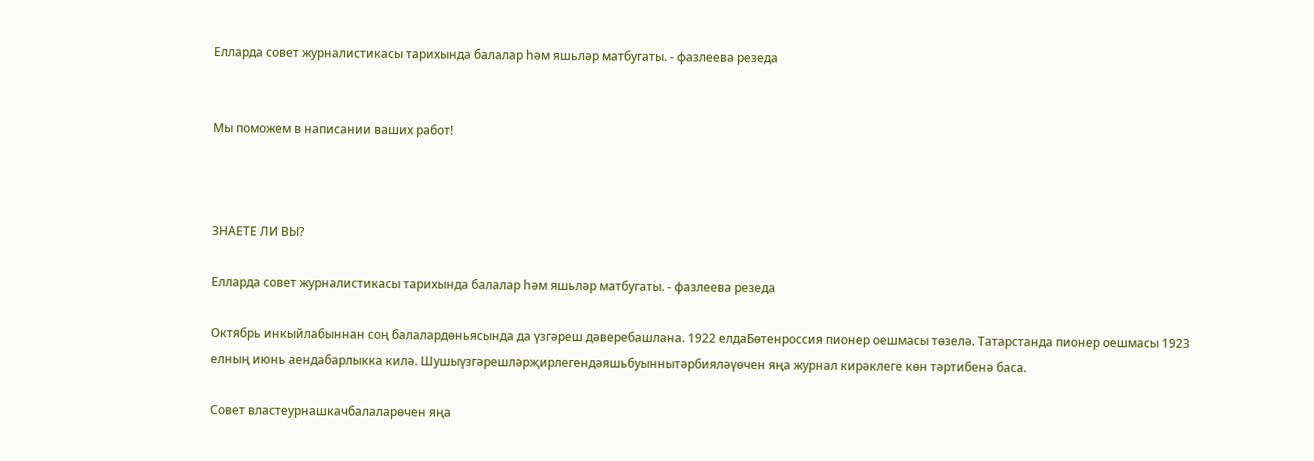Елларда совет журналистикасы тарихында балалар һәм яшьләр матбугаты. - фазлеева резеда


Мы поможем в написании ваших работ!



ЗНАЕТЕ ЛИ ВЫ?

Елларда совет журналистикасы тарихында балалар һәм яшьләр матбугаты. - фазлеева резеда

Октябрь инкыйлабыннан соң балалардөньясында да үзгәреш дәверебашлана. 1922 елдаБөтенроссия пионер оешмасы төзелә. Татарстанда пионер оешмасы 1923 елның июнь аендабарлыкка килә. Шушыүзгәрешләрҗирлегендәяшьбуыннытәрбияләүөчен яңа журнал кирәклеге көн тәртибенә баса.

Совет властеурнашкачбалаларөчен яңа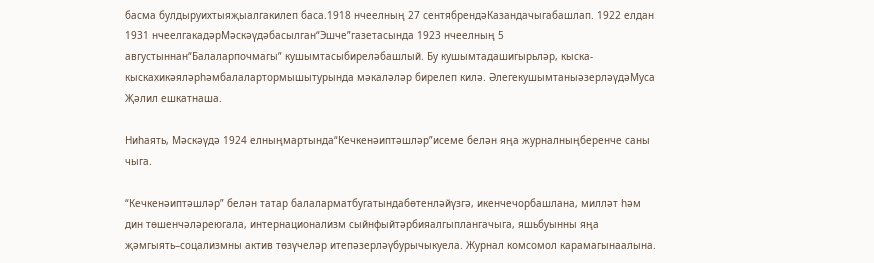басма булдыруихтыяҗыалгакилеп баса.1918 нчеелның 27 сентябрендәКазандачыгабашлап. 1922 елдан 1931 нчеелгакадәрМәскәүдәбасылган“Эшче”газетасында 1923 нчеелның 5 августыннан“Балаларпочмагы” кушымтасыбиреләбашлый. Бу кушымтадашигырьләр, кыска-кыскахикәяләрһәмбалалартормышытурында мәкаләләр бирелеп килә. ӘлегекушымтаныәзерләүдәМуса Җәлил ешкатнаша.

Ниһаять, Мәскәүдә 1924 елныңмартында“Кечкенәиптәшләр”исеме белән яңа журналныңберенче саны чыга.

“Кечкенәиптәшләр” белән татар балаларматбугатындабөтенләйүзгә, икенчечорбашлана, милләт һәм дин төшенчәләреюгала, интернационализм сыйнфыйтәрбияалгыплангачыга, яшьбуынны яңа җәмгыять–соцализмны актив төзүчеләр итепәзерләүбурычыкуела. Журнал комсомол карамагынаалына.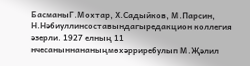БасманыГ.Мохтар, Х.Садыйков, М.Парсин, Н.Нәбиуллинсоставындагыредакцион коллегия әзерли. 1927 елның 11 нчесаныннананыңмөхәрриребулып М.Җәлил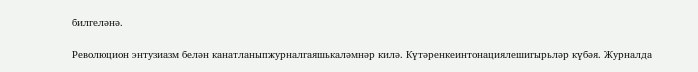билгеләнә.

Революцион энтузиазм белән канатланыпжурналгаяшькаләмнәр килә. Күтәренкеинтонациялешигырьләр күбәя. Журналда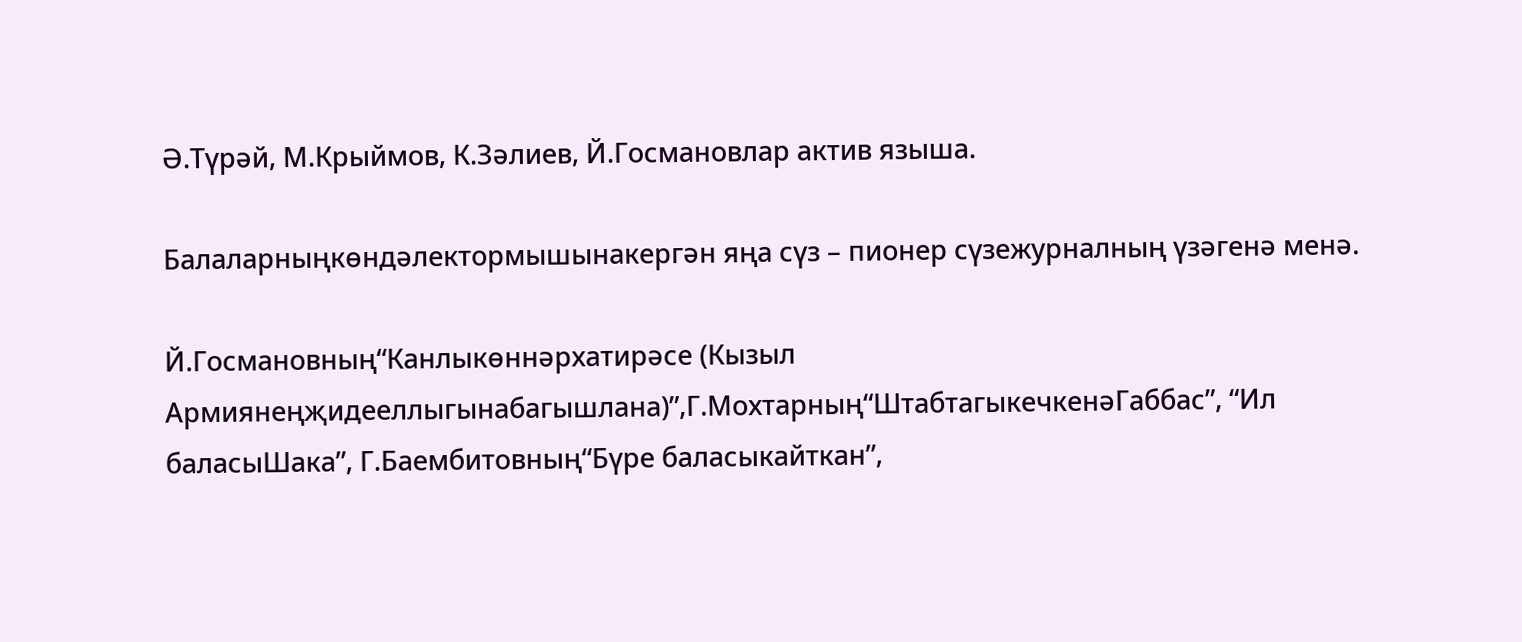Ә.Түрәй, М.Крыймов, К.Зәлиев, Й.Госмановлар актив языша.

Балаларныңкөндәлектормышынакергән яңа сүз – пионер сүзежурналның үзәгенә менә.

Й.Госмановның“Канлыкөннәрхатирәсе (Кызыл Армиянеңҗидееллыгынабагышлана)”,Г.Мохтарның“ШтабтагыкечкенәГаббас”, “Ил баласыШака”, Г.Баембитовның“Бүре баласыкайткан”,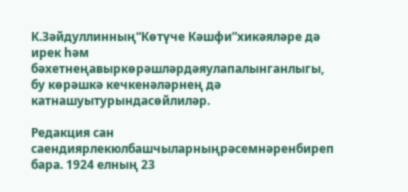К.Зәйдуллинның“Көтүче Кәшфи”хикәяләре дә ирек һәм бәхетнеңавыркөрәшләрдәяулапалынганлыгы, бу көрәшкә кечкенәләрнең дә катнашуытурындасөйлиләр.

Редакция сан саендиярлекюлбашчыларныңрәсемнәренбиреп бара. 1924 елның 23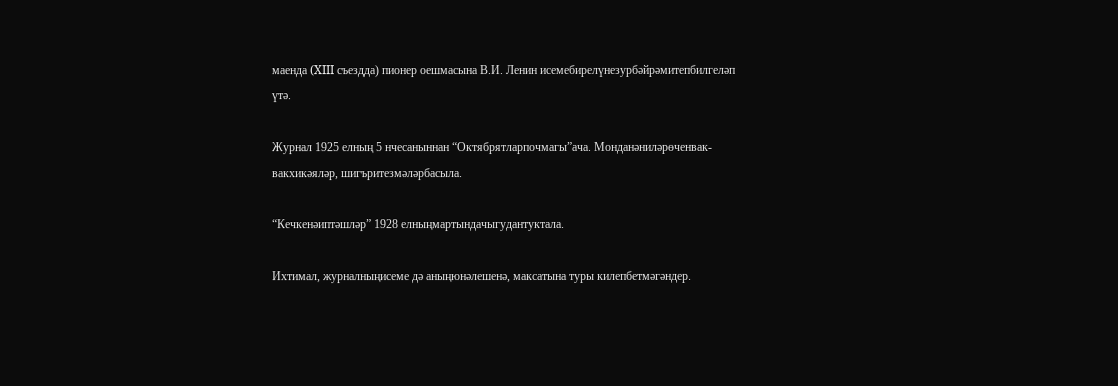маенда (XIII съездда) пионер оешмасына В.И. Ленин исемебирелүнезурбәйрәмитепбилгеләп үтә.

Журнал 1925 елның 5 нчесаныннан “Октябрятларпочмагы”ача. Монданәниләрөченвак-вакхикәяләр, шигъритезмәләрбасыла.

“Кечкенәиптәшләр” 1928 елныңмартындачыгудантуктала.

Ихтимал, журналныңисеме дә аныңюнәлешенә, максатына туры килепбетмәгәндер.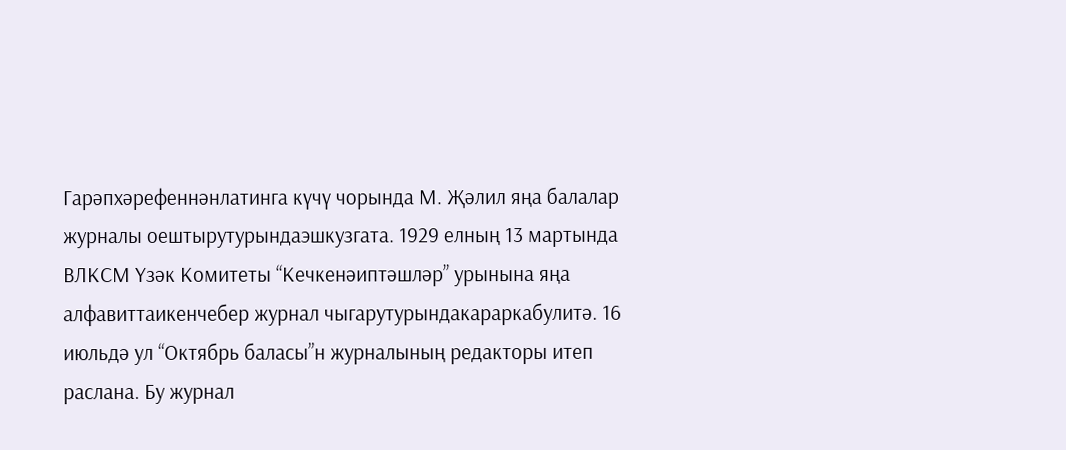Гарәпхәрефеннәнлатинга күчү чорында М. Җәлил яңа балалар журналы оештырутурындаэшкузгата. 1929 елның 13 мартында ВЛКСМ Үзәк Комитеты “Кечкенәиптәшләр” урынына яңа алфавиттаикенчебер журнал чыгарутурындакараркабулитә. 16 июльдә ул “Октябрь баласы”н журналының редакторы итеп раслана. Бу журнал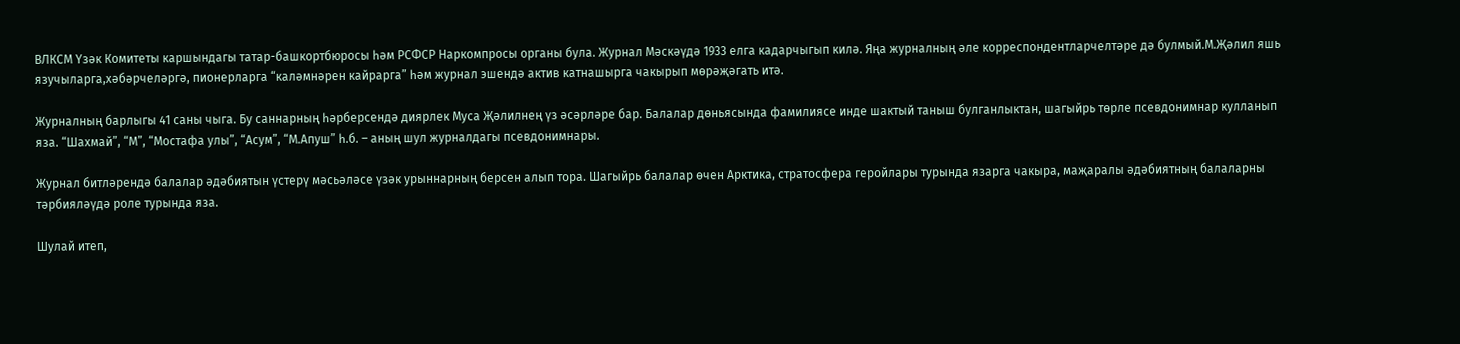ВЛКСМ Үзәк Комитеты каршындагы татар-башкортбюросы һәм РСФСР Наркомпросы органы була. Журнал Мәскәүдә 1933 елга кадарчыгып килә. Яңа журналның әле корреспондентларчелтәре дә булмый.М.Җәлил яшь язучыларга,хәбәрчеләргә, пионерларга “каләмнәрен кайрарга” һәм журнал эшендә актив катнашырга чакырып мөрәҗәгать итә.

Журналның барлыгы 41 саны чыга. Бу саннарның һәрберсендә диярлек Муса Җәлилнең үз әсәрләре бар. Балалар дөньясында фамилиясе инде шактый таныш булганлыктан, шагыйрь төрле псевдонимнар кулланып яза. “Шахмай”, “М”, “Мостафа улы”, “Асум”, “М.Апуш” һ.б. – аның шул журналдагы псевдонимнары.

Журнал битләрендә балалар әдәбиятын үстерү мәсьәләсе үзәк урыннарның берсен алып тора. Шагыйрь балалар өчен Арктика, стратосфера геройлары турында язарга чакыра, маҗаралы әдәбиятның балаларны тәрбияләүдә роле турында яза.

Шулай итеп,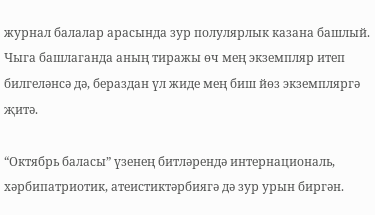журнал балалар арасында зур полулярлык казана башлый. Чыга башлаганда аның тиражы өч мең экземпляр итеп билгеләнсә дә, бераздан үл жиде мең биш йөз экземпляргә җитә.

“Октябрь баласы” үзенең битләрендә интернациональ, хәрбипатриотик, атеистиктәрбиягә дә зур урын биргән.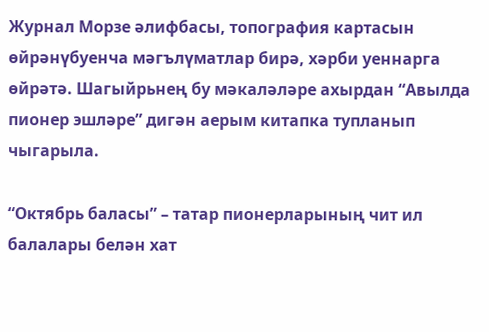Журнал Морзе әлифбасы, топография картасын өйрәнүбуенча мәгълүматлар бирә, хәрби уеннарга өйрәтә. Шагыйрьнең бу мәкаләләре ахырдан “Авылда пионер эшләре” дигән аерым китапка тупланып чыгарыла.

“Октябрь баласы” – татар пионерларының чит ил балалары белән хат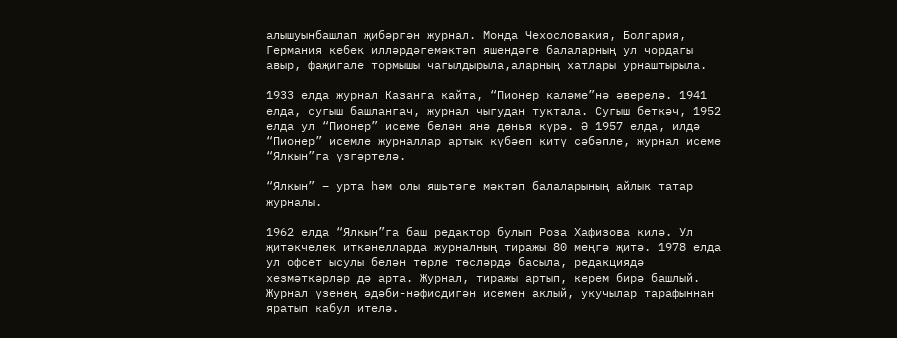алышуынбашлап җибәргән журнал. Монда Чехословакия, Болгария, Германия кебек илләрдәгемәктәп яшендәге балаларның ул чордагы авыр, фаҗигале тормышы чагылдырыла,аларның хатлары урнаштырыла.

1933 елда журнал Казанга кайта, “Пионер каләме”нә әверелә. 1941 елда, сугыш башлангач, журнал чыгудан туктала. Сугыш беткәч, 1952 елда ул “Пионер” исеме белән янә дөнья күрә. Ә 1957 елда, илдә “Пионер” исемле журналлар артык күбәеп китү сәбәпле, журнал исеме “Ялкын”га үзгәртелә.

“Ялкын” – урта һәм олы яшьтәге мәктәп балаларының айлык татар журналы.

1962 елда “Ялкын”га баш редактор булып Роза Хафизова килә. Ул җитәкчелек иткәнелларда журналның тиражы 80 меңгә җитә. 1978 елда ул офсет ысулы белән төрле төсләрдә басыла, редакциядә хезмәткәрләр дә арта. Журнал, тиражы артып, керем бирә башлый. Журнал үзенең әдәби-нәфисдигән исемен аклый, укучылар тарафыннан яратып кабул ителә.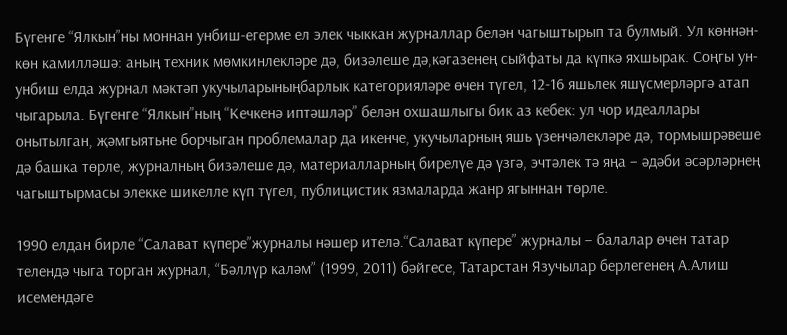Бүгенге “Ялкын”ны моннан унбиш-егерме ел элек чыккан журналлар белән чагыштырып та булмый. Ул көннән-көн камилләшә: аның техник мөмкинлекләре дә, бизәлеше дә,кәгазенең сыйфаты да күпкә яхшырак. Соңгы ун-унбиш елда журнал мәктәп укучыларыныңбарлык категорияләре өчен түгел, 12-16 яшьлек яшүсмерләргә атап чыгарыла. Бүгенге “Ялкын”ның “Кечкенә иптәшләр” белән охшашлыгы бик аз кебек: ул чор идеаллары онытылган, җәмгыятьне борчыган проблемалар да икенче, укучыларның яшь үзенчәлекләре дә, тормышрәвеше дә башка төрле, журналның бизәлеше дә, материалларның бирелүе дә үзгә, эчтәлек тә яңа – әдәби әсәрләрнең чагыштырмасы элекке шикелле күп түгел, публицистик язмаларда жанр ягыннан төрле.

1990 елдан бирле “Салават күпере”журналы нәшер ителә.“Салават күпере” журналы – балалар өчен татар телендә чыга торган журнал, “Бәллүр каләм” (1999, 2011) бәйгесе, Татарстан Язучылар берлегенең А.Алиш исемендәге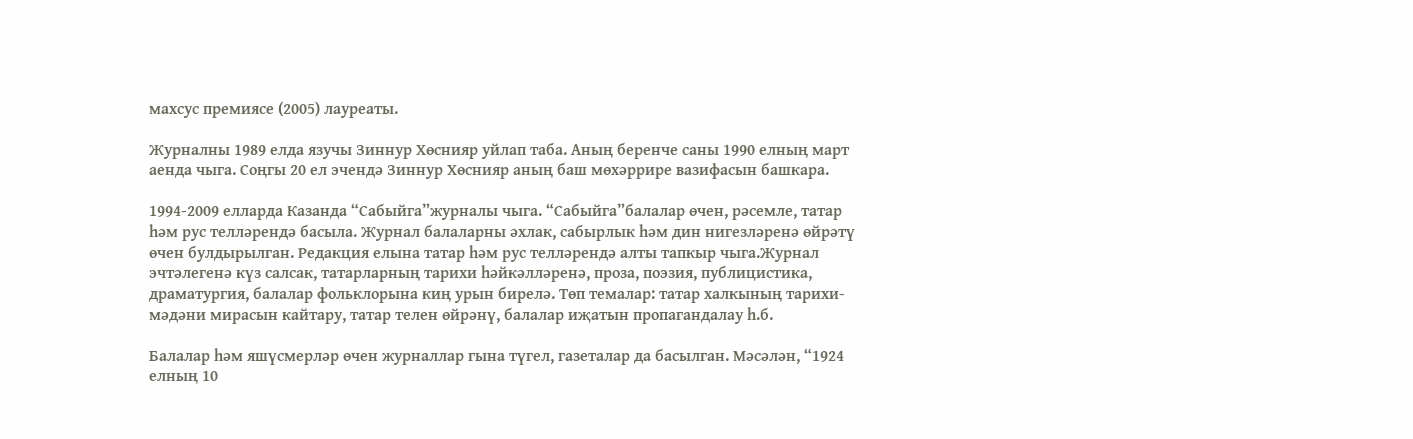махсус премиясе (2005) лауреаты.

Журналны 1989 елда язучы Зиннур Хөснияр уйлап таба. Аның беренче саны 1990 елның март аенда чыга. Соңгы 20 ел эчендә Зиннур Хөснияр аның баш мөхәррире вазифасын башкара.

1994-2009 елларда Казанда “Сабыйга”журналы чыга. “Сабыйга”балалар өчен, рәсемле, татар һәм рус телләрендә басыла. Журнал балаларны әхлак, сабырлык һәм дин нигезләренә өйрәтү өчен булдырылган. Редакция елына татар һәм рус телләрендә алты тапкыр чыга.Журнал эчтәлегенә күз салсак, татарларның тарихи һәйкәлләренә, проза, поэзия, публицистика, драматургия, балалар фольклорына киң урын бирелә. Төп темалар: татар халкының тарихи-мәдәни мирасын кайтару, татар телен өйрәнү, балалар иҗатын пропагандалау һ.б.

Балалар һәм яшүсмерләр өчен журналлар гына түгел, газеталар да басылган. Мәсәлән, “1924 елның 10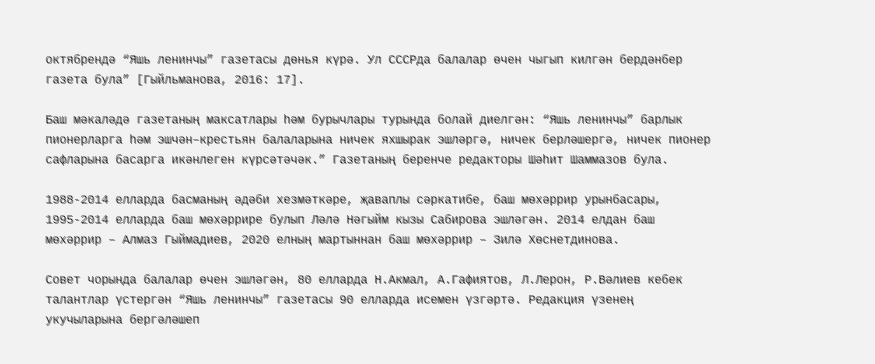октябрендә “Яшь ленинчы” газетасы дөнья күрә. Ул СССРда балалар өчен чыгып килгән бердәнбер газета була” [Гыйльманова, 2016: 17].

Баш мәкаләдә газетаның максатлары һәм бурычлары турында болай диелгән: “Яшь ленинчы” барлык пионерларга һәм эшчән–крестьян балаларына ничек яхшырак эшләргә, ничек берләшергә, ничек пионер сафларына басарга икәнлеген күрсәтәчәк.” Газетаның беренче редакторы Шәһит Шаммазов була.

1988-2014 елларда басманың әдәби хезмәткәре, җаваплы сәркатибе, баш мөхәррир урынбасары, 1995-2014 елларда баш мөхәррире булып Ләлә Нәгыйм кызы Сабирова эшләгән. 2014 елдан баш мөхәррир – Алмаз Гыймадиев, 2020 елның мартыннан баш мөхәррир – Зилә Хөснетдинова.

Совет чорында балалар өчен эшләгән, 80 елларда Н.Акмал, А.Гафиятов, Л.Лерон, Р.Вәлиев кебек талантлар үстергән “Яшь ленинчы” газетасы 90 елларда исемен үзгәртә. Редакция үзенең укучыларына бергәләшеп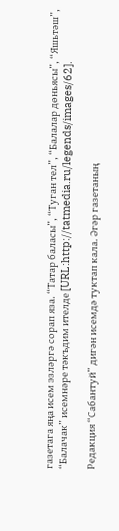газетага яңа исем эзләргә сорап яза. “Татар баласы”, “Туган тел”, “Балалар дөньясы”, “Яшьтәш”, “Балачак” исемнәре тәкъдим ителде [URL:http://tatmedia.ru/legends/images/62].

Редакция “Сабантуй” дигән исемдә туктап кала. Әгәр газетаның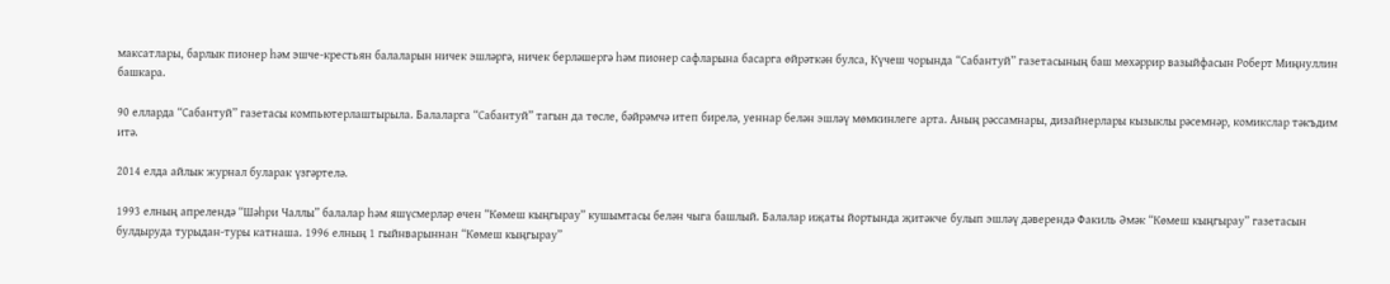максатлары, барлык пионер һәм эшче-крестьян балаларын ничек эшләргә, ничек берләшергә һәм пионер сафларына басарга өйрәткән булса, Күчеш чорында “Сабантуй” газетасының баш мөхәррир вазыйфасын Роберт Миңнуллин башкара.

90 елларда “Сабантуй” газетасы компьютерлаштырыла. Балаларга “Сабантуй” тагын да төсле, бәйрәмчә итеп бирелә, уеннар белән эшләү мөмкинлеге арта. Аның рәссамнары, дизайнерлары кызыклы рәсемнәр, комикслар тәкъдим итә.

2014 елда айлык журнал буларак үзгәртелә.

1993 елның апрелендә “Шәһри Чаллы” балалар һәм яшүсмерләр өчен “Көмеш кыңгырау” кушымтасы белән чыга башлый. Балалар иҗаты йортында җитәкче булып эшләү дәверендә Факиль Әмәк “Көмеш кыңгырау” газетасын булдыруда турыдан-туры катнаша. 1996 елның 1 гыйнварыннан “Көмеш кыңгырау”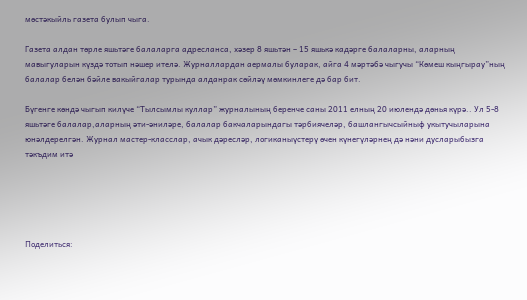мөстәкыйль газета булып чыга.

Газета алдан төрле яшьтәге балаларга адресланса, хәзер 8 яшьтән – 15 яшькә кадәрге балаларны, аларның мавыгуларын күздә тотып нәшер ителә. Журналлардан аермалы буларак, айга 4 мәртәбә чыгучы “Көмеш кыңгырау”ның балалар белән бәйле вакыйгалар турында алданрак сөйләү мөмкинлеге дә бар бит.

Бүгенге көндә чыгып килүче “Тылсымлы куллар” журналының беренче саны 2011 елның 20 июлендә дөнья күрә.. Ул 5-8 яшьтәге балалар,аларның әти-әниләре, балалар бакчаларындагы тәрбиячеләр, башлангычсыйныф укытучыларына юнәлдерелгән. Журнал мастер-класслар, ачык дәресләр, логиканыүстерү өчен күнегүләрнең дә нәни дусларыбызга тәкъдим итә





Поделиться: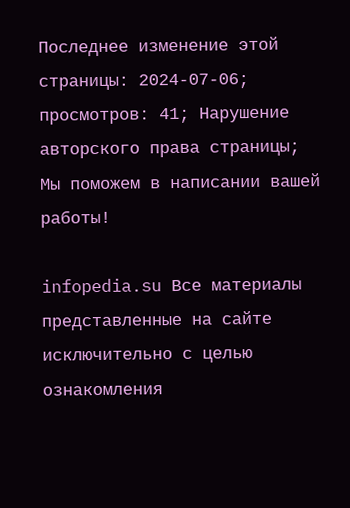Последнее изменение этой страницы: 2024-07-06; просмотров: 41; Нарушение авторского права страницы; Мы поможем в написании вашей работы!

infopedia.su Все материалы представленные на сайте исключительно с целью ознакомления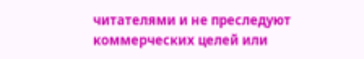читателями и не преследуют коммерческих целей или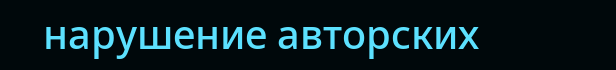нарушение авторских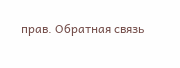прав. Обратная связь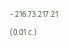- 216.73.217.21 (0.01 с.)